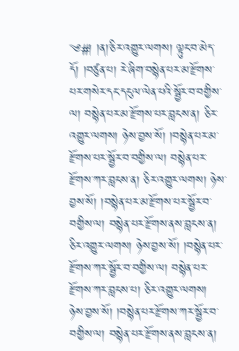༄#། །ན།་ཅིར་འགྱུར་ལགས། ལྟུང་བ་མེད་དོ། །བཙུན་པ། རེ་ཞིག་བསྙེན་པར་མ་རྫོགས་པར་གསེར་དང་དངུལ་ལེན་པའི་སྦྱོར་བ་བགྱིས་ལ། བསྙེན་པར་མ་རྫོགས་པར་བླངས་ན། ཅིར་འགྱུར་ལགས། ཉེས་བྱས་སོ། །བསྙེན་པར་མ་རྫོགས་པར་སྦྱོར་བ་བགྱིས་ལ། བསྙེན་པར་རྫོགས་ཀར་བླངས་ན། ཅིར་འགྱུར་ལགས། ཉེས་བྱས་སོ། །བསྙེན་པར་མ་རྫོགས་པར་སྦྱོར་བ་བགྱིས་ལ། བསྙེན་པར་རྫོགས་ནས་བླངས་ན། ཅིར་འགྱུར་ལགས། ཉེས་བྱས་སོ། །བསྙེན་པར་རྫོགས་ཀར་སྦྱོར་བ་བགྱིས་ལ། བསྙེན་པར་རྫོགས་ཀར་བླངས་པ། ཅིར་འགྱུར་ལགས། ཉེས་བྱས་སོ། །བསྙེན་པར་རྫོགས་ཀར་སྦྱོར་བ་བགྱིས་ལ། བསྙེན་པར་རྫོགས་ནས་བླངས་ན།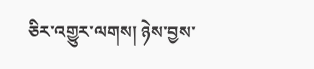ཅིར་འགྱུར་ལགས། ཉེས་བྱས་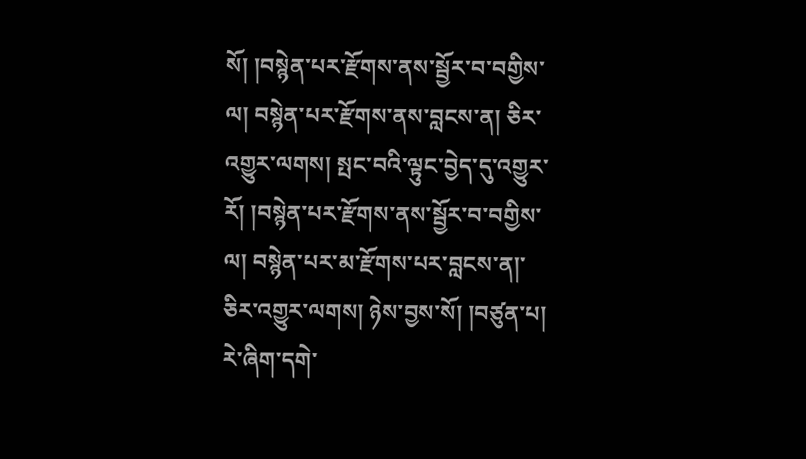སོ། །བསྙེན་པར་རྫོགས་ནས་སྦྱོར་བ་བགྱིས་ལ། བསྙེན་པར་རྫོགས་ནས་བླངས་ན། ཅིར་འགྱུར་ལགས། སྤང་བའི་ལྟུང་བྱེད་དུ་འགྱུར་རོ། །བསྙེན་པར་རྫོགས་ནས་སྦྱོར་བ་བགྱིས་ལ། བསྙེན་པར་མ་རྫོགས་པར་བླངས་ན།་ཅིར་འགྱུར་ལགས། ཉེས་བྱས་སོ། །བཙུན་པ། རེ་ཞིག་དགེ་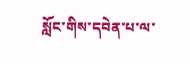སློང་གིས་དབེན་པ་ལ་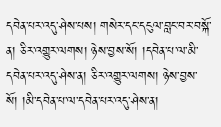དབེན་པར་འདུ་ཤེས་པས། གསེར་དང་དངུལ་བླང་བར་བསྐོ་ན། ཅིར་འགྱུར་ལགས། ཉེས་བྱས་སོ། །དབེན་པ་ལ་མི་དབེན་པར་འདུ་ཤེས་ན། ཅིར་འགྱུར་ལགས། ཉེས་བྱས་སོ། །མི་དབེན་པ་ལ་དབེན་པར་འདུ་ཤེས་ན།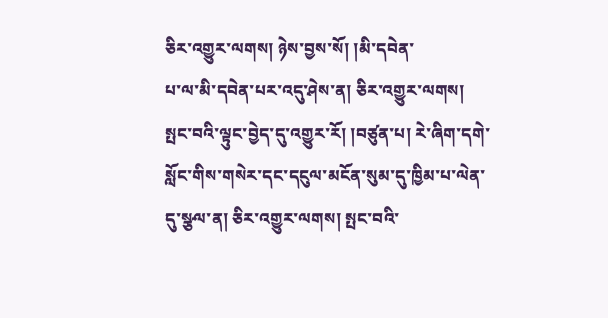ཅིར་འགྱུར་ལགས། ཉེས་བྱས་སོ། །མི་དབེན་
པ་ལ་མི་དབེན་པར་འདུ་ཤེས་ན། ཅིར་འགྱུར་ལགས། སྤང་བའི་ལྟུང་བྱེད་དུ་འགྱུར་རོ། །བཙུན་པ། རེ་ཞིག་དགེ་སློང་གིས་གསེར་དང་དངུལ་མངོན་སུམ་དུ་ཁྱིམ་པ་ལེན་དུ་སྩལ་ན། ཅིར་འགྱུར་ལགས། སྤང་བའི་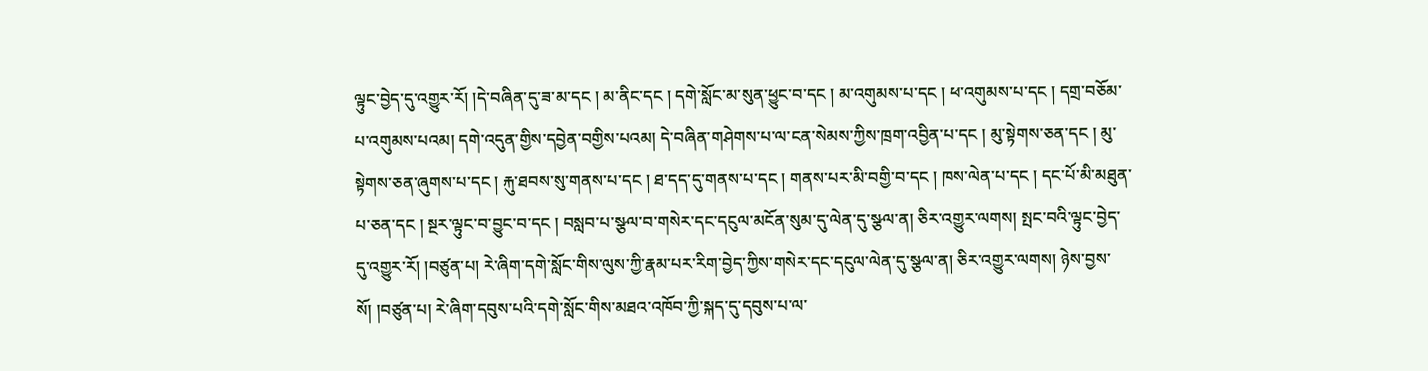ལྟུང་བྱེད་དུ་འགྱུར་རོ། །དེ་བཞིན་དུ་ཟ་མ་དང ། མ་ནིང་དང ། དགེ་སློང་མ་སུན་ཕྱུང་བ་དང ། མ་འགུམས་པ་དང ། ཕ་འགུམས་པ་དང ། དགྲ་བཅོམ་པ་འགུམས་པའམ། དགེ་འདུན་གྱིས་དབྱེན་བགྱིས་པའམ། དེ་བཞིན་གཤེགས་པ་ལ་ངན་སེམས་ཀྱིས་ཁྲག་འབྱིན་པ་དང ། མུ་སྟེགས་ཅན་དང ། མུ་སྟེགས་ཅན་ཞུགས་པ་དང ། རྐུ་ཐབས་སུ་གནས་པ་དང ། ཐ་དད་དུ་གནས་པ་དང ། གནས་པར་མི་བགྱི་བ་དང ། ཁས་ལེན་པ་དང ། དང་པོ་མི་མཐུན་པ་ཅན་དང ། སྔར་ལྟུང་བ་བྱུང་བ་དང ། བསླབ་པ་སྩལ་བ་གསེར་དང་དངུལ་མངོན་སུམ་དུ་ལེན་དུ་སྩལ་ན། ཅིར་འགྱུར་ལགས། སྤང་བའི་ལྟུང་བྱེད་དུ་འགྱུར་རོ། །བཙུན་པ། རེ་ཞིག་དགེ་སློང་གིས་ལུས་ཀྱི་རྣམ་པར་རིག་བྱེད་ཀྱིས་གསེར་དང་དངུལ་ལེན་དུ་སྩལ་ན། ཅིར་འགྱུར་ལགས། ཉེས་བྱས་སོ། །བཙུན་པ། རེ་ཞིག་དབུས་པའི་དགེ་སློང་གིས་མཐའ་འཁོབ་ཀྱི་སྐད་དུ་དབུས་པ་ལ་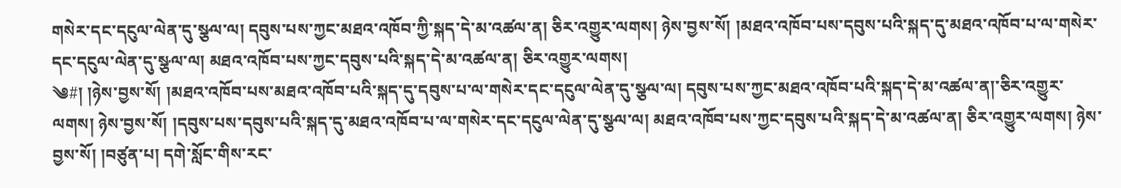གསེར་དང་དངུལ་ལེན་དུ་སྩལ་ལ། དབུས་པས་ཀྱང་མཐའ་འཁོབ་ཀྱི་སྐད་དེ་མ་འཚལ་ན། ཅིར་འགྱུར་ལགས། ཉེས་བྱས་སོ། །མཐའ་འཁོབ་པས་དབུས་པའི་སྐད་དུ་མཐའ་འཁོབ་པ་ལ་གསེར་དང་དངུལ་ལེན་དུ་སྩལ་ལ། མཐའ་འཁོབ་པས་ཀྱང་དབུས་པའི་སྐད་དེ་མ་འཚལ་ན། ཅིར་འགྱུར་ལགས།
༄#། །ཉེས་བྱས་སོ། །མཐའ་འཁོབ་པས་མཐའ་འཁོབ་པའི་སྐད་དུ་དབུས་པ་ལ་གསེར་དང་དངུལ་ལེན་དུ་སྩལ་ལ། དབུས་པས་ཀྱང་མཐའ་འཁོབ་པའི་སྐད་དེ་མ་འཚལ་ན།་ཅིར་འགྱུར་ལགས། ཉེས་བྱས་སོ། །དབུས་པས་དབུས་པའི་སྐད་དུ་མཐའ་འཁོབ་པ་ལ་གསེར་དང་དངུལ་ལེན་དུ་སྩལ་ལ། མཐའ་འཁོབ་པས་ཀྱང་དབུས་པའི་སྐད་དེ་མ་འཚལ་ན། ཅིར་འགྱུར་ལགས། ཉེས་བྱས་སོ། །བཙུན་པ། དགེ་སློང་གིས་རང་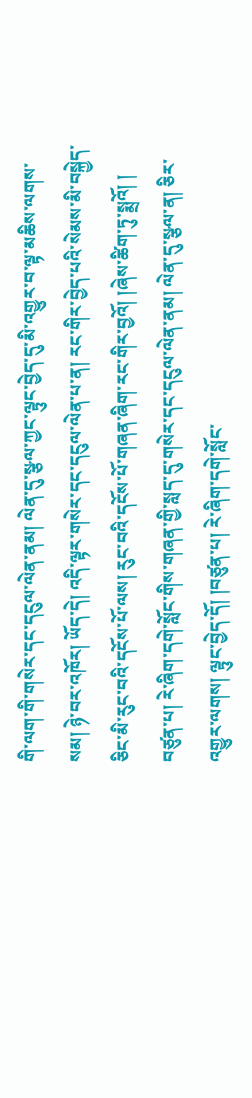གི་ལག་གི་གསེར་དང་དངུལ་ལེན་ནམ། ལེན་དུ་སྩལ་ཀྱང་ལྟུང་བྱེད་དུ་མི་འགྱུར་བ་ལྟ་མཆིས་ལགས་སམ། ཉེ་བར་འཁོར། ཡོད་དེ། འདི་ལྟར་གསེར་དང་དངུལ་ལེན་པ་ན། རང་གིར་བྱེད་པའི་སེམས་མི་བསྐྱེད་ཅིང་མི་རུང་བའི་དངོས་པོ་ལས། རུང་བའི་དངོས་པོ་གཞན་ཞིག་རང་གིར་བྱའོ། །ཞེས་ཚིག་ཏུ་སྨྲའོ། ། བཙུན་པ། རེ་ཞིག་དགེ་སློང་གིས་གཞན་གྱི་སླད་དུ་གསེར་དང་དངུལ་ལེན་ནམ། ལེན་དུ་སྩལ་ན། ཅིར་འགྱུར་ལགས། ལྟུང་བྱེད་དོ། །བཙུན་པ། རེ་ཞིག་དགེ་སློང་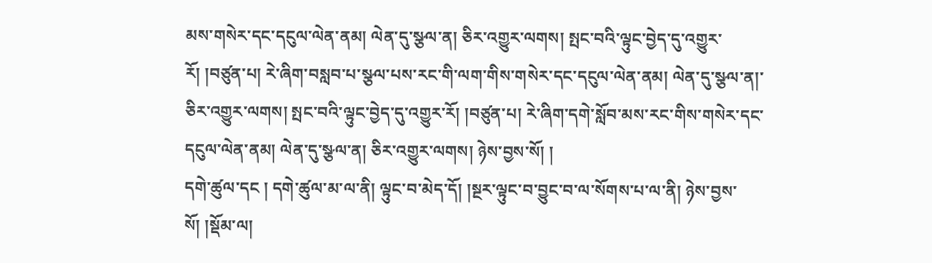མས་གསེར་དང་དངུལ་ལེན་ནམ། ལེན་དུ་སྩལ་ན། ཅིར་འགྱུར་ལགས། སྤང་བའི་ལྟུང་བྱེད་དུ་འགྱུར་རོ། །བཙུན་པ། རེ་ཞིག་བསླབ་པ་སྩལ་པས་རང་གི་ལག་གིས་གསེར་དང་དངུལ་ལེན་ནམ། ལེན་དུ་སྩལ་ན།་ཅིར་འགྱུར་ལགས། སྤང་བའི་ལྟུང་བྱེད་དུ་འགྱུར་རོ། །བཙུན་པ། རེ་ཞིག་དགེ་སློབ་མས་རང་གིས་གསེར་དང་དངུལ་ལེན་ནམ། ལེན་དུ་སྩལ་ན། ཅིར་འགྱུར་ལགས། ཉེས་བྱས་སོ། །
དགེ་ཚུལ་དང ། དགེ་ཚུལ་མ་ལ་ནི། ལྟུང་བ་མེད་དོ། །སྔར་ལྟུང་བ་བྱུང་བ་ལ་སོགས་པ་ལ་ནི། ཉེས་བྱས་སོ། །སྡོམ་ལ།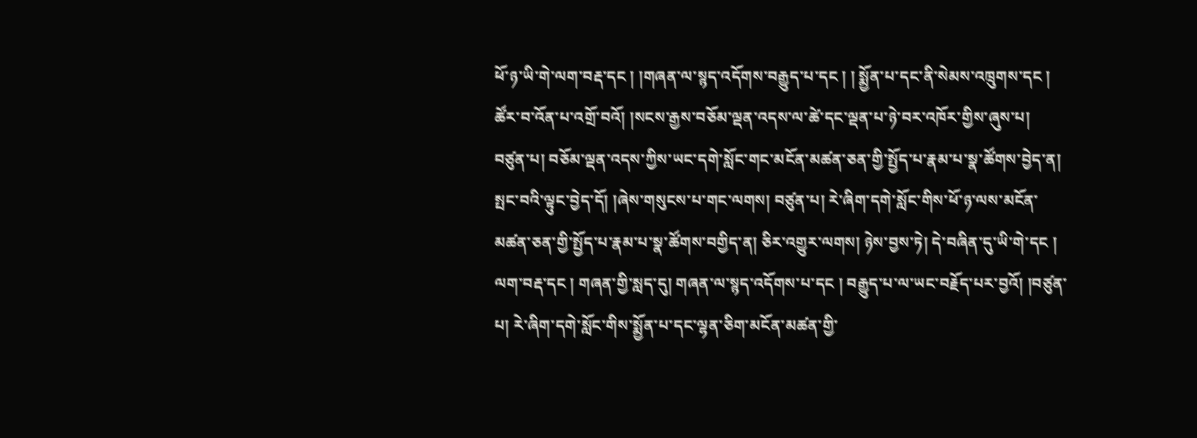ཕོ་ཉ་ཡི་གེ་ལག་བརྡ་དང ། །གཞན་ལ་སྙད་འདོགས་བརྒྱུད་པ་དང ། ། སྨྱོན་པ་དང་ནི་སེམས་འཁྲུགས་དང ། ཚོར་བ་འོན་པ་འགྲོ་བའོ། །སངས་རྒྱས་བཅོམ་ལྡན་འདས་ལ་ཚེ་དང་ལྡན་པ་ཉེ་བར་འཁོར་གྱིས་ཞུས་པ། བཙུན་པ། བཅོམ་ལྡན་འདས་ཀྱིས་ཡང་དགེ་སློང་གང་མངོན་མཚན་ཅན་གྱི་སྤྱོད་པ་རྣམ་པ་སྣ་ཚོགས་བྱེད་ན། སྤང་བའི་ལྟུང་བྱེད་དོ། །ཞེས་གསུངས་པ་གང་ལགས། བཙུན་པ། རེ་ཞིག་དགེ་སློང་གིས་ཕོ་ཉ་ལས་མངོན་མཚན་ཅན་གྱི་སྤྱོད་པ་རྣམ་པ་སྣ་ཚོགས་བགྱིད་ན། ཅིར་འགྱུར་ལགས། ཉེས་བྱས་ཏེ། དེ་བཞིན་དུ་ཡི་གེ་དང ། ལག་བརྡ་དང ། གཞན་གྱི་སླད་དུ། གཞན་ལ་སྙད་འདོགས་པ་དང ། བརྒྱུད་པ་ལ་ཡང་བརྗོད་པར་བྱའོ། །བཙུན་པ། རེ་ཞིག་དགེ་སློང་གིས་སྨྱོན་པ་དང་ལྷན་ཅིག་མངོན་མཚན་གྱི་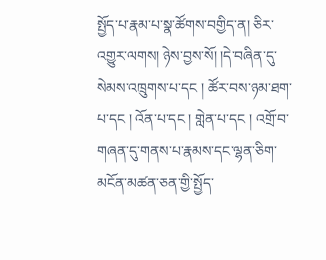སྤྱོད་པ་རྣམ་པ་སྣ་ཚོགས་བགྱིད་ན། ཅིར་འགྱུར་ལགས། ཉེས་བྱས་སོ། །དེ་བཞིན་དུ་སེམས་འཁྲུགས་པ་དང ། ཚོར་བས་ཉམ་ཐག་པ་དང ། འོན་པ་དང ། གླེན་པ་དང ། འགྲོ་བ་གཞན་དུ་གནས་པ་རྣམས་དང་ལྷན་ཅིག་མངོན་མཚན་ཅན་གྱི་སྤྱོད་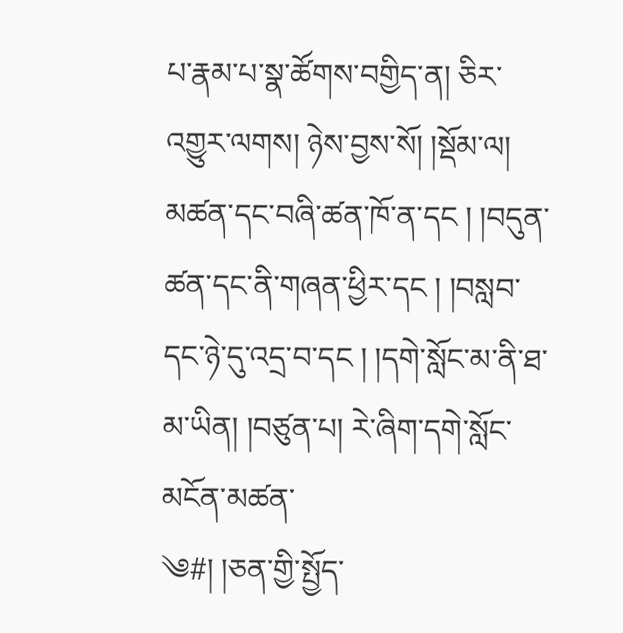པ་རྣམ་པ་སྣ་ཚོགས་བགྱིད་ན། ཅིར་འགྱུར་ལགས། ཉེས་བྱས་སོ། །སྡོམ་ལ། མཚན་དང་བཞི་ཚན་ཁོ་ན་དང ། །བདུན་ཚན་དང་ནི་གཞན་ཕྱིར་དང ། །བསླབ་དང་ཉེ་དུ་འདྲ་བ་དང ། །དགེ་སློང་མ་ནི་ཐ་མ་ཡིན། །བཙུན་པ། རེ་ཞིག་དགེ་སློང་མངོན་མཚན་
༄#། །ཅན་གྱི་སྤྱོད་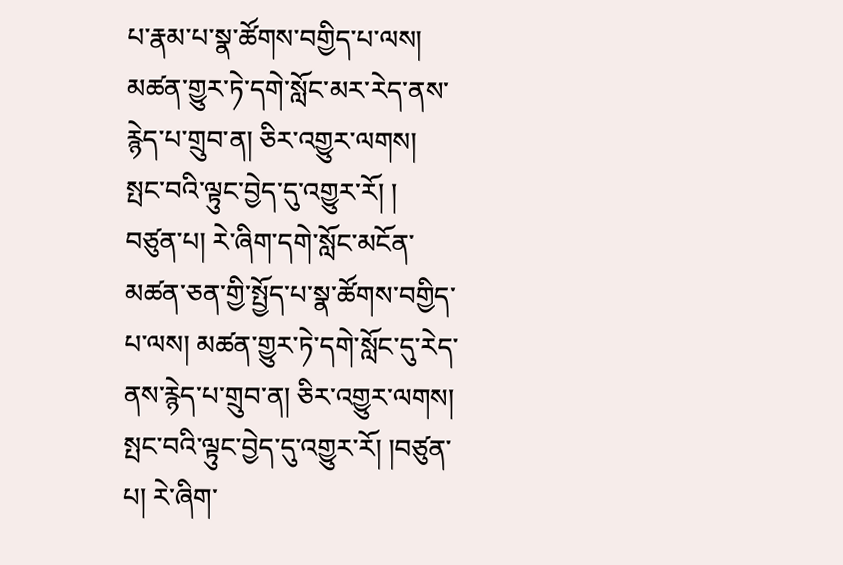པ་རྣམ་པ་སྣ་ཚོགས་བགྱིད་པ་ལས། མཚན་གྱུར་ཏེ་དགེ་སློང་མར་རེད་ནས་རྙེད་པ་གྲུབ་ན། ཅིར་འགྱུར་ལགས། སྤང་བའི་ལྟུང་བྱེད་དུ་འགྱུར་རོ། ། བཙུན་པ། རེ་ཞིག་དགེ་སློང་མངོན་མཚན་ཅན་གྱི་སྤྱོད་པ་སྣ་ཚོགས་བགྱིད་པ་ལས། མཚན་གྱུར་ཏེ་དགེ་སློང་དུ་རེད་ནས་རྙེད་པ་གྲུབ་ན། ཅིར་འགྱུར་ལགས། སྤང་བའི་ལྟུང་བྱེད་དུ་འགྱུར་རོ། །བཙུན་པ། རེ་ཞིག་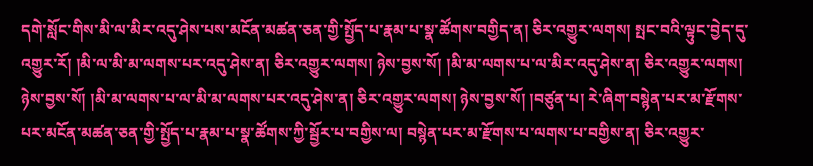དགེ་སློང་གིས་མི་ལ་མིར་འདུ་ཤེས་པས་མངོན་མཚན་ཅན་གྱི་སྤྱོད་པ་རྣམ་པ་སྣ་ཚོགས་བགྱིད་ན། ཅིར་འགྱུར་ལགས། སྤང་བའི་ལྟུང་བྱེད་དུ་འགྱུར་རོ། །མི་ལ་མི་མ་ལགས་པར་འདུ་ཤེས་ན། ཅིར་འགྱུར་ལགས། ཉེས་བྱས་སོ། །མི་མ་ལགས་པ་ལ་མིར་འདུ་ཤེས་ན། ཅིར་འགྱུར་ལགས། ཉེས་བྱས་སོ། །མི་མ་ལགས་པ་ལ་མི་མ་ལགས་པར་འདུ་ཤེས་ན། ཅིར་འགྱུར་ལགས། ཉེས་བྱས་སོ། །བཙུན་པ། རེ་ཞིག་བསྙེན་པར་མ་རྫོགས་པར་མངོན་མཚན་ཅན་གྱི་སྤྱོད་པ་རྣམ་པ་སྣ་ཚོགས་ཀྱི་སྦྱོར་པ་བགྱིས་ལ། བསྙེན་པར་མ་རྫོགས་པ་ལགས་པ་བགྱིས་ན། ཅིར་འགྱུར་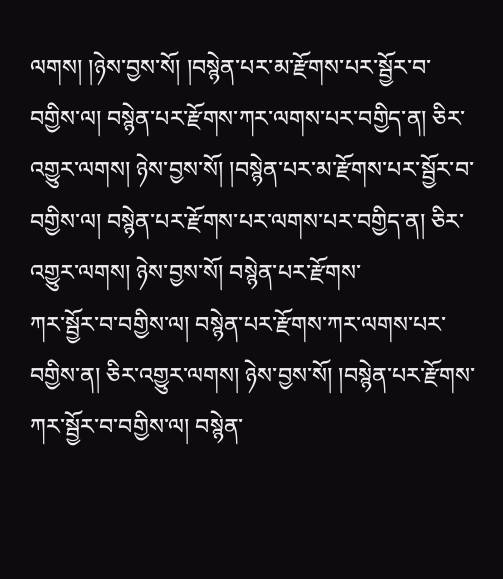ལགས། །ཉེས་བྱས་སོ། །བསྙེན་པར་མ་རྫོགས་པར་སྦྱོར་བ་བགྱིས་ལ། བསྙེན་པར་རྫོགས་ཀར་ལགས་པར་བགྱིད་ན། ཅིར་འགྱུར་ལགས། ཉེས་བྱས་སོ། །བསྙེན་པར་མ་རྫོགས་པར་སྦྱོར་བ་བགྱིས་ལ། བསྙེན་པར་རྫོགས་པར་ལགས་པར་བགྱིད་ན། ཅིར་འགྱུར་ལགས། ཉེས་བྱས་སོ། བསྙེན་པར་རྫོགས་
ཀར་སྦྱོར་བ་བགྱིས་ལ། བསྙེན་པར་རྫོགས་ཀར་ལགས་པར་བགྱིས་ན། ཅིར་འགྱུར་ལགས། ཉེས་བྱས་སོ། །བསྙེན་པར་རྫོགས་ཀར་སྦྱོར་བ་བགྱིས་ལ། བསྙེན་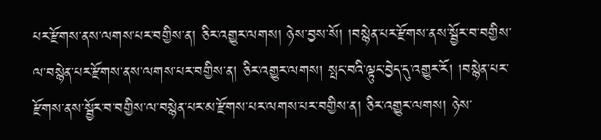པར་རྫོགས་ནས་ལགས་པར་བགྱིས་ན། ཅིར་འགྱུར་ལགས། ཉེས་བྱས་སོ། །བསྙེན་པར་རྫོགས་ནས་སྦྱོར་བ་བགྱིས་ལ་བསྙེན་པར་རྫོགས་ནས་ལགས་པར་བགྱིས་ན། ཅིར་འགྱུར་ལགས། སྤང་བའི་ལྟུང་བྱེད་དུ་འགྱུར་རོ། །བསྙེན་པར་རྫོགས་ནས་སྦྱོར་བ་བགྱིས་ལ་བསྙེན་པར་མ་རྫོགས་པར་ལགས་པར་བགྱིས་ན། ཅིར་འགྱུར་ལགས། ཉེས་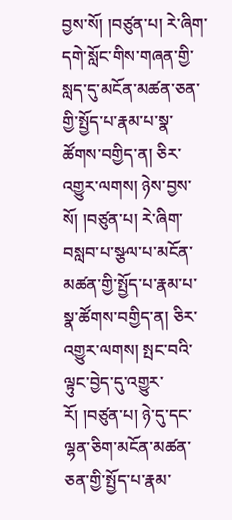བྱས་སོ། །བཙུན་པ། རེ་ཞིག་དགེ་སློང་གིས་གཞན་གྱི་སླད་དུ་མངོན་མཚན་ཅན་གྱི་སྤྱོད་པ་རྣམ་པ་སྣ་ཚོགས་བགྱིད་ན། ཅིར་འགྱུར་ལགས། ཉེས་བྱས་སོ། །བཙུན་པ། རེ་ཞིག་བསླབ་པ་སྩལ་པ་མངོན་མཚན་གྱི་སྤྱོད་པ་རྣམ་པ་སྣ་ཚོགས་བགྱིད་ན། ཅིར་འགྱུར་ལགས། སྤང་བའི་ལྟུང་བྱེད་དུ་འགྱུར་རོ། །བཙུན་པ། ཉེ་དུ་དང་ལྷན་ཅིག་མངོན་མཚན་ཅན་གྱི་སྤྱོད་པ་རྣམ་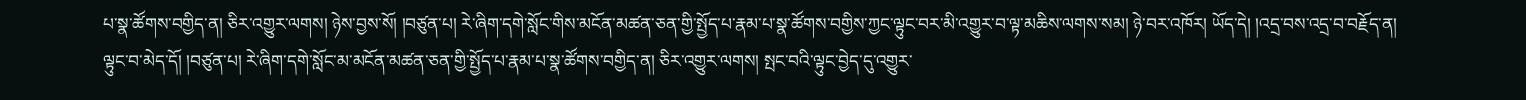པ་སྣ་ཚོགས་བགྱིད་ན། ཅིར་འགྱུར་ལགས། ཉེས་བྱས་སོ། །བཙུན་པ། རེ་ཞིག་དགེ་སློང་གིས་མངོན་མཚན་ཅན་གྱི་སྤྱོད་པ་རྣམ་པ་སྣ་ཚོགས་བགྱིས་ཀྱང་ལྟུང་བར་མི་འགྱུར་བ་ལྟ་མཆིས་ལགས་སམ། ཉེ་བར་འཁོར། ཡོད་དེ། །འདྲ་བས་འདྲ་བ་བརྗོད་ན། ལྟུང་བ་མེད་དོ། །བཙུན་པ། རེ་ཞིག་དགེ་སློང་མ་མངོན་མཚན་ཅན་གྱི་སྤྱོད་པ་རྣམ་པ་སྣ་ཚོགས་བགྱིད་ན། ཅིར་འགྱུར་ལགས། སྤང་བའི་ལྟུང་བྱེད་དུ་འགྱུར་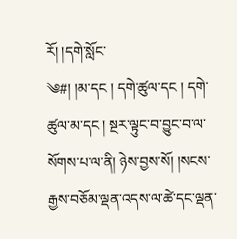རོ། །དགེ་སློང་
༄#། །མ་དང ། དགེ་ཚུལ་དང ། དགེ་ཚུལ་མ་དང ། སྔར་ལྟུང་བ་བྱུང་བ་ལ་སོགས་པ་ལ་ནི། ཉེས་བྱས་སོ། །སངས་རྒྱས་བཅོམ་ལྡན་འདས་ལ་ཚེ་དང་ལྡན་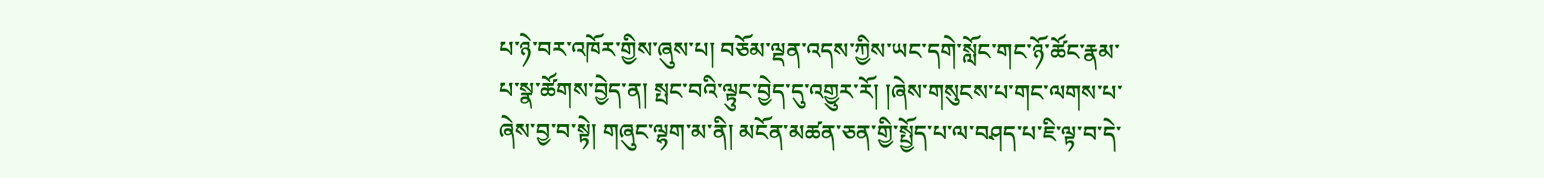པ་ཉེ་བར་འཁོར་གྱིས་ཞུས་པ། བཅོམ་ལྡན་འདས་ཀྱིས་ཡང་དགེ་སློང་གང་ཉོ་ཚོང་རྣམ་པ་སྣ་ཚོགས་བྱེད་ན། སྤང་བའི་ལྟུང་བྱེད་དུ་འགྱུར་རོ། །ཞེས་གསུངས་པ་གང་ལགས་པ་ཞེས་བྱ་བ་སྟེ། གཞུང་ལྷག་མ་ནི། མངོན་མཚན་ཅན་གྱི་སྤྱོད་པ་ལ་བཤད་པ་ཇི་ལྟ་བ་དེ་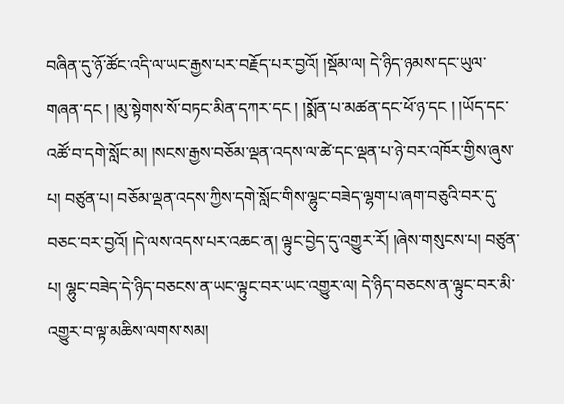བཞིན་དུ་ཉོ་ཚོང་འདི་ལ་ཡང་རྒྱས་པར་བརྗོད་པར་བྱའོ། །སྡོམ་ལ། དེ་ཉིད་ཉམས་དང་ཡུལ་གཞན་དང ། །མུ་སྟེགས་སོ་བཏང་མིན་དཀར་དང ། །སྨོན་པ་མཚན་དང་ཕོ་ཉ་དང ། །ཡོད་དང་འཚོ་བ་དགེ་སློང་མ། །སངས་རྒྱས་བཅོམ་ལྡན་འདས་ལ་ཚེ་དང་ལྡན་པ་ཉེ་བར་འཁོར་གྱིས་ཞུས་པ། བཙུན་པ། བཅོམ་ལྡན་འདས་ཀྱིས་དགེ་སློང་གིས་ལྷུང་བཟེད་ལྷག་པ་ཞག་བཅུའི་བར་དུ་བཅང་བར་བྱའོ། །དེ་ལས་འདས་པར་འཆང་ན། ལྟུང་བྱེད་དུ་འགྱུར་རོ། །ཞེས་གསུངས་པ། བཙུན་པ། ལྷུང་བཟེད་དེ་ཉིད་བཅངས་ན་ཡང་ལྟུང་བར་ཡང་འགྱུར་ལ། དེ་ཉིད་བཅངས་ན་ལྟུང་བར་མི་འགྱུར་བ་ལྟ་མཆིས་ལགས་སམ།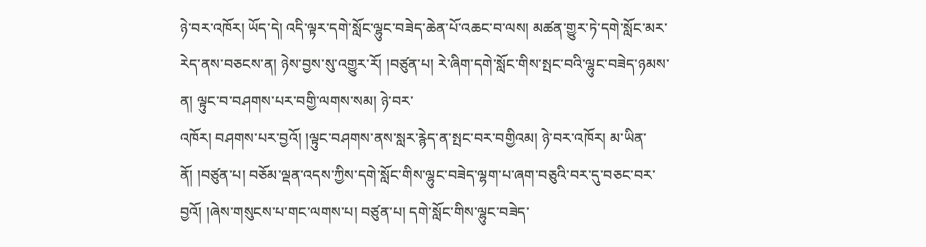ཉེ་བར་འཁོར། ཡོད་དེ། འདི་ལྟར་དགེ་སློང་ལྷུང་བཟེད་ཆེན་པོ་འཆང་བ་ལས། མཚན་གྱུར་ཏེ་དགེ་སློང་མར་རེད་ནས་བཅངས་ན། ཉེས་བྱས་སུ་འགྱུར་རོ། །བཙུན་པ། རེ་ཞིག་དགེ་སློང་གིས་སྤང་བའི་ལྷུང་བཟེད་ཉམས་ན། ལྟུང་བ་བཤགས་པར་བགྱི་ལགས་སམ། ཉེ་བར་
འཁོར། བཤགས་པར་བྱའོ། །ལྟུང་བཤགས་ནས་སླར་རྙེད་ན་སྤང་བར་བགྱིའམ། ཉེ་བར་འཁོར། མ་ཡིན་ནོ། །བཙུན་པ། བཅོམ་ལྡན་འདས་ཀྱིས་དགེ་སློང་གིས་ལྷུང་བཟེད་ལྷག་པ་ཞག་བཅུའི་བར་དུ་བཅང་བར་བྱའོ། །ཞེས་གསུངས་པ་གང་ལགས་པ། བཙུན་པ། དགེ་སློང་གིས་ལྷུང་བཟེད་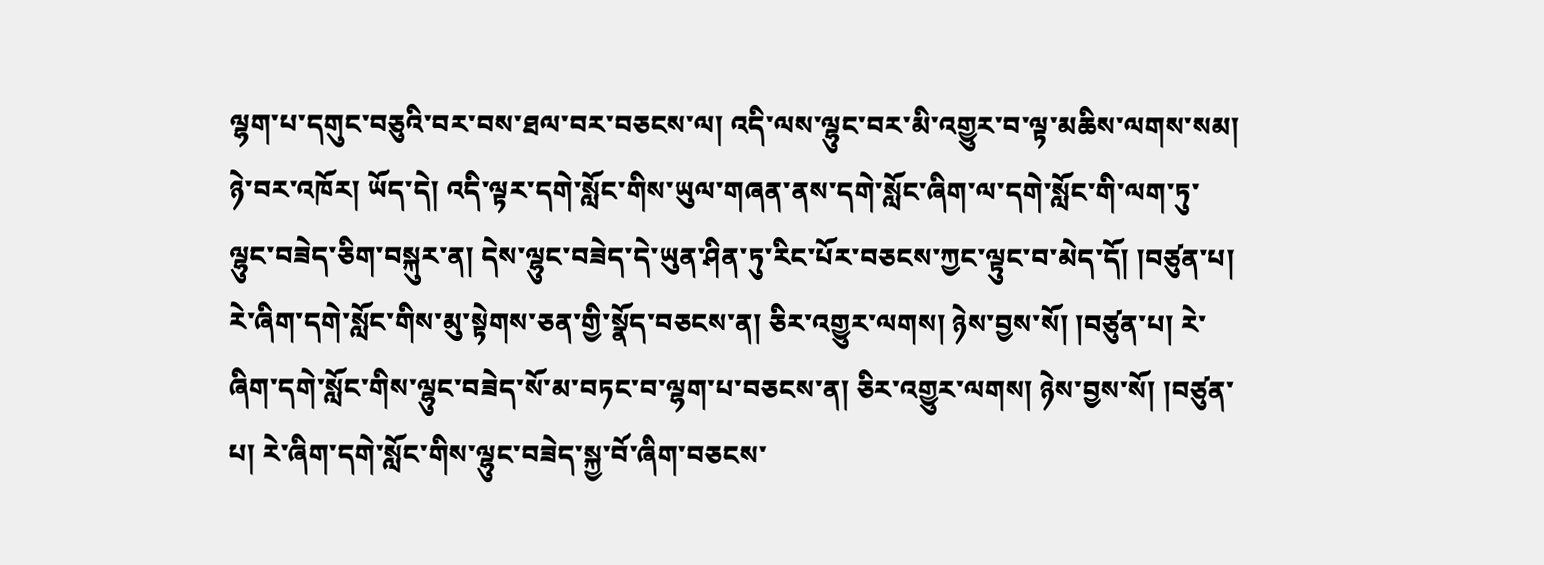ལྷག་པ་དགུང་བཅུའི་བར་བས་ཐལ་བར་བཅངས་ལ། འདི་ལས་ལྷུང་བར་མི་འགྱུར་བ་ལྟ་མཆིས་ལགས་སམ། ཉེ་བར་འཁོར། ཡོད་དེ། འདི་ལྟར་དགེ་སློང་གིས་ཡུལ་གཞན་ནས་དགེ་སློང་ཞིག་ལ་དགེ་སློང་གི་ལག་ཏུ་ལྷུང་བཟེད་ཅིག་བསྐུར་ན། དེས་ལྷུང་བཟེད་དེ་ཡུན་ཤིན་ཏུ་རིང་པོར་བཅངས་ཀྱང་ལྟུང་བ་མེད་དོ། །བཙུན་པ། རེ་ཞིག་དགེ་སློང་གིས་མུ་སྟེགས་ཅན་གྱི་སྣོད་བཅངས་ན། ཅིར་འགྱུར་ལགས། ཉེས་བྱས་སོ། །བཙུན་པ། རེ་ཞིག་དགེ་སློང་གིས་ལྷུང་བཟེད་སོ་མ་བཏང་བ་ལྷག་པ་བཅངས་ན། ཅིར་འགྱུར་ལགས། ཉེས་བྱས་སོ། །བཙུན་པ། རེ་ཞིག་དགེ་སློང་གིས་ལྷུང་བཟེད་སྐྱ་བོ་ཞིག་བཅངས་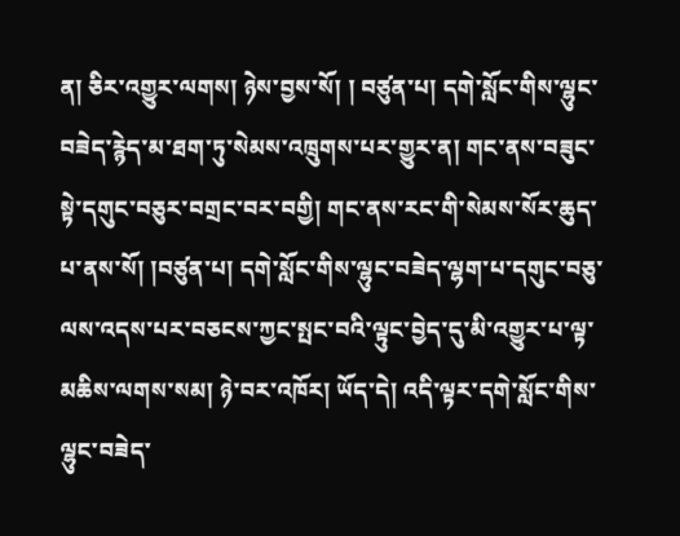ན། ཅིར་འགྱུར་ལགས། ཉེས་བྱས་སོ། ། བཙུན་པ། དགེ་སློང་གིས་ལྷུང་བཟེད་རྙེད་མ་ཐག་ཏུ་སེམས་འཁྲུགས་པར་གྱུར་ན། གང་ནས་བཟུང་སྟེ་དགུང་བཅུར་བགྲང་བར་བགྱི། གང་ནས་རང་གི་སེམས་སོར་ཆུད་པ་ནས་སོ། །བཙུན་པ། དགེ་སློང་གིས་ལྷུང་བཟེད་ལྷག་པ་དགུང་བཅུ་ལས་འདས་པར་བཅངས་ཀྱང་སྤང་བའི་ལྟུང་བྱེད་དུ་མི་འགྱུར་པ་ལྟ་མཆིས་ལགས་སམ། ཉེ་བར་འཁོར། ཡོད་དེ། འདི་ལྟར་དགེ་སློང་གིས་ལྷུང་བཟེད་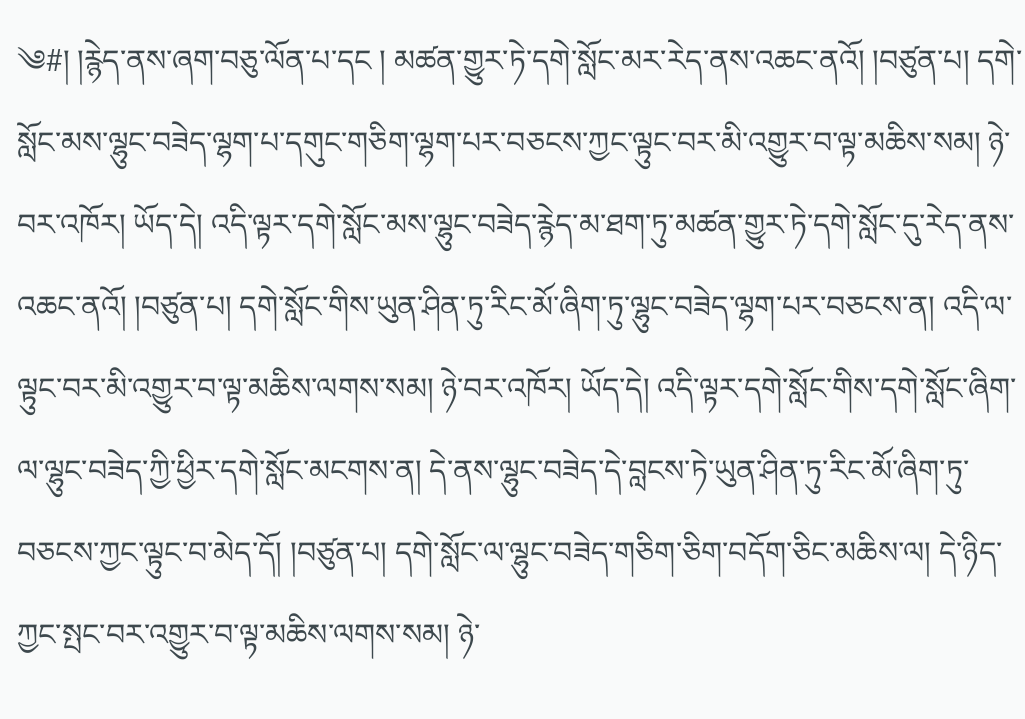༄#། །རྙེད་ནས་ཞག་བཅུ་ལོན་པ་དང ། མཚན་གྱུར་ཏེ་དགེ་སློང་མར་རེད་ནས་འཆང་ནའོ། །བཙུན་པ། དགེ་སློང་མས་ལྷུང་བཟེད་ལྷག་པ་དགུང་གཅིག་ལྷག་པར་བཅངས་ཀྱང་ལྟུང་བར་མི་འགྱུར་བ་ལྟ་མཆིས་སམ། ཉེ་བར་འཁོར། ཡོད་དེ། འདི་ལྟར་དགེ་སློང་མས་ལྷུང་བཟེད་རྙེད་མ་ཐག་ཏུ་མཚན་གྱུར་ཏེ་དགེ་སློང་དུ་རེད་ནས་འཆང་ནའོ། །བཙུན་པ། དགེ་སློང་གིས་ཡུན་ཤིན་ཏུ་རིང་མོ་ཞིག་ཏུ་ལྷུང་བཟེད་ལྷག་པར་བཅངས་ན། འདི་ལ་ལྟུང་བར་མི་འགྱུར་བ་ལྟ་མཆིས་ལགས་སམ། ཉེ་བར་འཁོར། ཡོད་དེ། འདི་ལྟར་དགེ་སློང་གིས་དགེ་སློང་ཞིག་ལ་ལྷུང་བཟེད་ཀྱི་ཕྱིར་དགེ་སློང་མངགས་ན། དེ་ནས་ལྷུང་བཟེད་དེ་བླངས་ཏེ་ཡུན་ཤིན་ཏུ་རིང་མོ་ཞིག་ཏུ་བཅངས་ཀྱང་ལྟུང་བ་མེད་དོ། །བཙུན་པ། དགེ་སློང་ལ་ལྷུང་བཟེད་གཅིག་ཅིག་བདོག་ཅིང་མཆིས་ལ། དེ་ཉིད་ཀྱང་སྤང་བར་འགྱུར་བ་ལྟ་མཆིས་ལགས་སམ། ཉེ་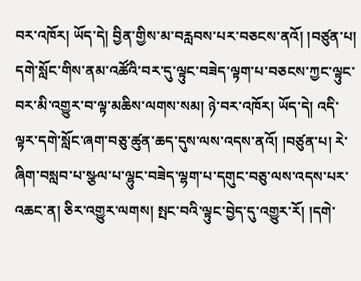བར་འཁོར། ཡོད་དེ། བྱིན་གྱིས་མ་བརླབས་པར་བཅངས་ནའོ། །བཙུན་པ། དགེ་སློང་གིས་ནམ་འཚོའི་བར་དུ་ལྟུང་བཟེད་ལྟག་པ་བཅངས་ཀྱང་ལྟུང་བར་མི་འགྱུར་བ་ལྟ་མཆིས་ལགས་སམ། ཉེ་བར་འཁོར། ཡོད་དེ། འདི་ལྟར་དགེ་སློང་ཞག་བཅུ་ཚུན་ཆད་དུས་ལས་འདས་ནའོ། །བཙུན་པ། རེ་ཞིག་བསླབ་པ་སྩལ་པ་ལྷུང་བཟེད་ལྷག་པ་དགུང་བཅུ་ལས་འདས་པར་འཆང་ན། ཅིར་འགྱུར་ལགས། སྤང་བའི་ལྟུང་བྱེད་དུ་འགྱུར་རོ། །དགེ་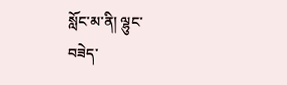སློང་མ་ནི། ལྷུང་
བཟེད་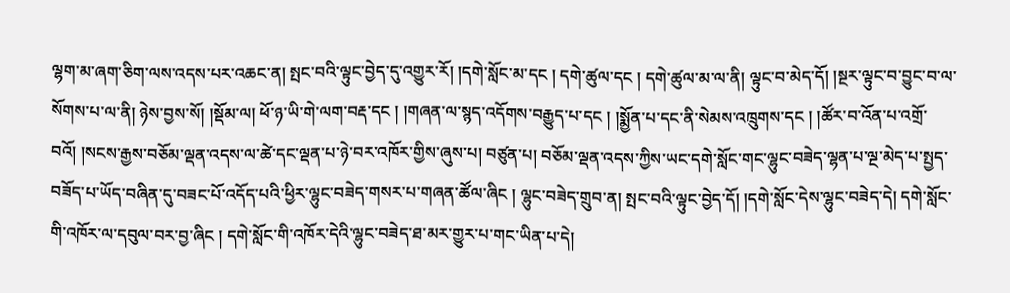ལྷག་མ་ཞག་ཅིག་ལས་འདས་པར་འཆང་ན། སྤང་བའི་ལྟུང་བྱེད་དུ་འགྱུར་རོ། །དགེ་སློང་མ་དང ། དགེ་ཚུལ་དང ། དགེ་ཚུལ་མ་ལ་ནི། ལྟུང་བ་མེད་དོ། །སྔར་ལྟུང་བ་བྱུང་བ་ལ་སོགས་པ་ལ་ནི། ཉེས་བྱས་སོ། །སྡོམ་ལ། ཕོ་ཉ་ཡི་གེ་ལག་བརྡ་དང ། །གཞན་ལ་སྙད་འདོགས་བརྒྱུད་པ་དང ། །སྨྱོན་པ་དང་ནི་སེམས་འཁྲུགས་དང ། །ཚོར་བ་འོན་པ་འགྲོ་བའོ། །སངས་རྒྱས་བཅོམ་ལྡན་འདས་ལ་ཚེ་དང་ལྡན་པ་ཉེ་བར་འཁོར་གྱིས་ཞུས་པ། བཙུན་པ། བཅོམ་ལྡན་འདས་ཀྱིས་ཡང་དགེ་སློང་གང་ལྷུང་བཟེད་ལྷན་པ་ལྔ་མེད་པ་སྤྱད་བཟོད་པ་ཡོད་བཞིན་དུ་བཟང་པོ་འདོད་པའི་ཕྱིར་ལྷུང་བཟེད་གསར་པ་གཞན་ཚོལ་ཞིང ། ལྷུང་བཟེད་གྲུབ་ན། སྤང་བའི་ལྟུང་བྱེད་དོ། །དགེ་སློང་དེས་ལྷུང་བཟེད་དེ། དགེ་སློང་གི་འཁོར་ལ་དབུལ་བར་བྱ་ཞིང ། དགེ་སློང་གི་འཁོར་དེའི་ལྷུང་བཟེད་ཐ་མར་གྱུར་པ་གང་ཡིན་པ་དེ།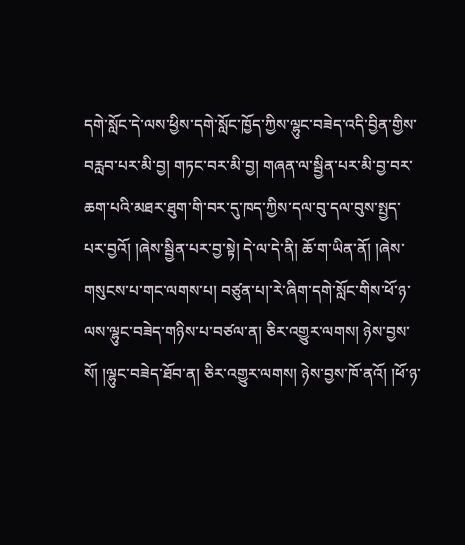དགེ་སློང་དེ་ལས་ཕྱིས་དགེ་སློང་ཁྱོད་ཀྱིས་ལྷུང་བཟེད་འདི་བྱིན་གྱིས་བརླབ་པར་མི་བྱ། གཏང་བར་མི་བྱ། གཞན་ལ་སྦྱིན་པར་མི་བྱ་བར་ཆག་པའི་མཐར་ཐུག་གི་བར་དུ་ཁད་ཀྱིས་དལ་བུ་དལ་བུས་སྤྱད་པར་བྱའོ། །ཞེས་སྦྱིན་པར་བྱ་སྟེ། དེ་ལ་དེ་ནི། ཆོ་ག་ཡིན་ནོ། །ཞེས་གསུངས་པ་གང་ལགས་པ། བཙུན་པ།་རེ་ཞིག་དགེ་སློང་གིས་ཕོ་ཉ་ལས་ལྷུང་བཟེད་གཉིས་པ་བཙལ་ན། ཅིར་འགྱུར་ལགས། ཉེས་བྱས་སོ། །ལྷུང་བཟེད་ཐོབ་ན། ཅིར་འགྱུར་ལགས། ཉེས་བྱས་ཁོ་ནའོ། །ཕོ་ཉ་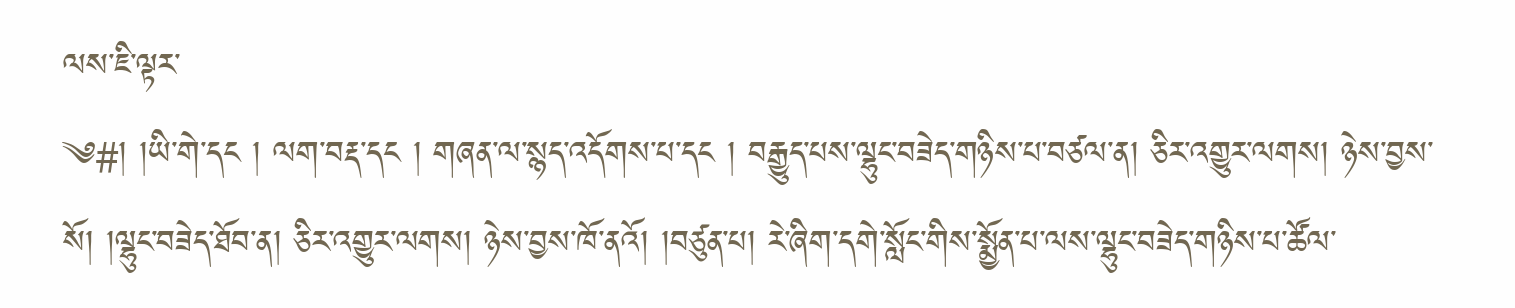ལས་ཇི་ལྟར་
༄#། །ཡི་གེ་དང ། ལག་བརྡ་དང ། གཞན་ལ་སྙད་འདོགས་པ་དང ། བརྒྱུད་པས་ལྷུང་བཟེད་གཉིས་པ་བཙལ་ན། ཅིར་འགྱུར་ལགས། ཉེས་བྱས་སོ། །ལྷུང་བཟེད་ཐོབ་ན། ཅིར་འགྱུར་ལགས། ཉེས་བྱས་ཁོ་ནའོ། །བཙུན་པ། རེ་ཞིག་དགེ་སློང་གིས་སྨྱོན་པ་ལས་ལྷུང་བཟེད་གཉིས་པ་ཚོལ་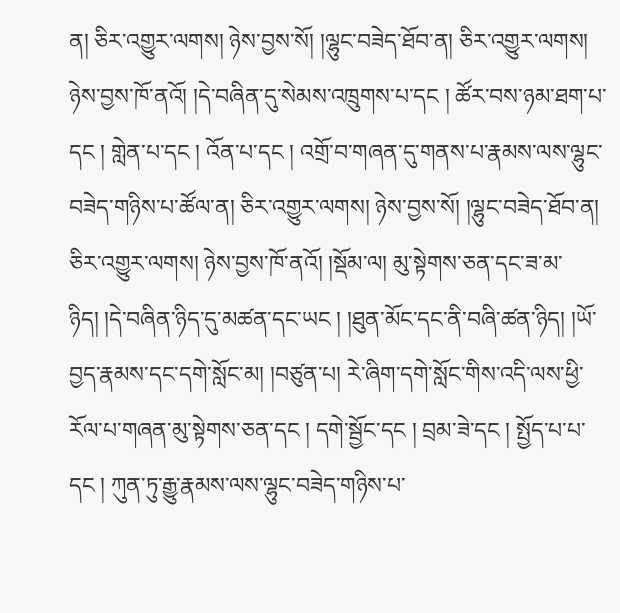ན། ཅིར་འགྱུར་ལགས། ཉེས་བྱས་སོ། །ལྷུང་བཟེད་ཐོབ་ན། ཅིར་འགྱུར་ལགས། ཉེས་བྱས་ཁོ་ནའོ། །དེ་བཞིན་དུ་སེམས་འཁྲུགས་པ་དང ། ཚོར་བས་ཉམ་ཐག་པ་དང ། གླེན་པ་དང ། འོན་པ་དང ། འགྲོ་བ་གཞན་དུ་གནས་པ་རྣམས་ལས་ལྷུང་བཟེད་གཉིས་པ་ཚོལ་ན། ཅིར་འགྱུར་ལགས། ཉེས་བྱས་སོ། །ལྷུང་བཟེད་ཐོབ་ན། ཅིར་འགྱུར་ལགས། ཉེས་བྱས་ཁོ་ནའོ། །སྡོམ་ལ། མུ་སྟེགས་ཅན་དང་ཟ་མ་ཉིད། །དེ་བཞིན་ཉིད་དུ་མཚན་དང་ཡང ། །ཐུན་མོང་དང་ནི་བཞི་ཚན་ཉིད། །ཡོ་བྱད་རྣམས་དང་དགེ་སློང་མ། །བཙུན་པ། རེ་ཞིག་དགེ་སློང་གིས་འདི་ལས་ཕྱི་རོལ་པ་གཞན་མུ་སྟེགས་ཅན་དང ། དགེ་སྦྱོང་དང ། བྲམ་ཟེ་དང ། སྤྱོད་པ་པ་དང ། ཀུན་ཏུ་རྒྱུ་རྣམས་ལས་ལྷུང་བཟེད་གཉིས་པ་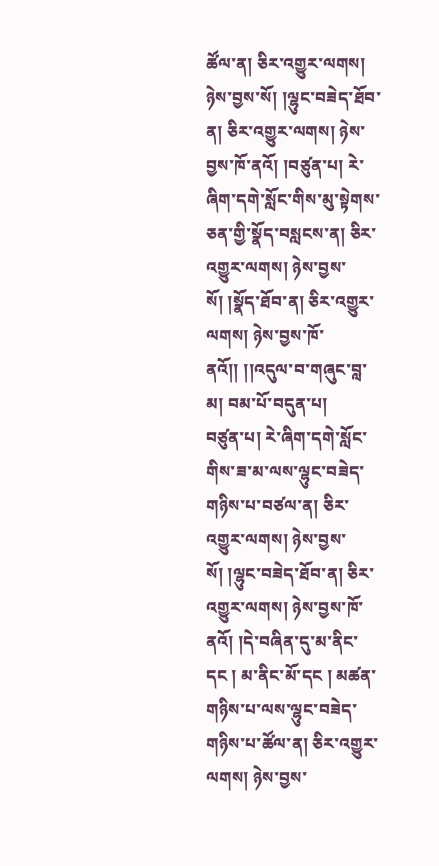ཚོལ་ན། ཅིར་འགྱུར་ལགས། ཉེས་བྱས་སོ། །ལྷུང་བཟེད་ཐོབ་ན། ཅིར་འགྱུར་ལགས། ཉེས་བྱས་ཁོ་ནའོ། །བཙུན་པ། རེ་ཞིག་དགེ་སློང་གིས་མུ་སྟེགས་ཅན་གྱི་སྣོད་བསླངས་ན། ཅིར་འགྱུར་ལགས། ཉེས་བྱས་སོ། །སྣོད་ཐོབ་ན། ཅིར་འགྱུར་ལགས། ཉེས་བྱས་ཁོ་ནའོ།། །།འདུལ་བ་གཞུང་བླ་མ། བམ་པོ་བདུན་པ།
བཙུན་པ། རེ་ཞིག་དགེ་སློང་གིས་ཟ་མ་ལས་ལྷུང་བཟེད་གཉིས་པ་བཙལ་ན། ཅིར་འགྱུར་ལགས། ཉེས་བྱས་སོ། །ལྷུང་བཟེད་ཐོབ་ན། ཅིར་འགྱུར་ལགས། ཉེས་བྱས་ཁོ་ནའོ། །དེ་བཞིན་དུ་མ་ནིང་དང ། མ་ནིང་མོ་དང ། མཚན་གཉིས་པ་ལས་ལྷུང་བཟེད་གཉིས་པ་ཚོལ་ན། ཅིར་འགྱུར་ལགས། ཉེས་བྱས་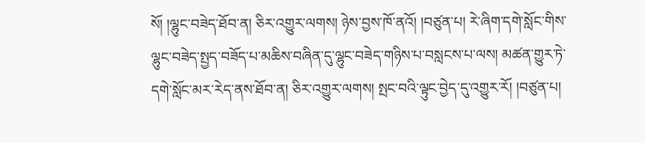སོ། །ལྷུང་བཟེད་ཐོབ་ན། ཅིར་འགྱུར་ལགས། ཉེས་བྱས་ཁོ་ནའོ། །བཙུན་པ། རེ་ཞིག་དགེ་སློང་གིས་ལྷུང་བཟེད་སྤྱད་བཟོད་པ་མཆིས་བཞིན་དུ་ལྷུང་བཟེད་གཉིས་པ་བསླངས་པ་ལས། མཚན་གྱུར་ཏེ་དགེ་སློང་མར་རེད་ནས་ཐོབ་ན། ཅིར་འགྱུར་ལགས། སྤང་བའི་ལྟུང་བྱེད་དུ་འགྱུར་རོ། །བཙུན་པ།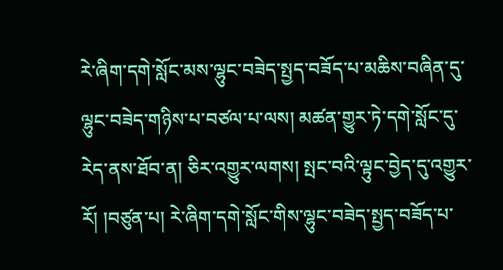རེ་ཞིག་དགེ་སློང་མས་ལྷུང་བཟེད་སྤྱད་བཟོད་པ་མཆིས་བཞིན་དུ་ལྷུང་བཟེད་གཉིས་པ་བཙལ་པ་ལས། མཚན་གྱུར་ཏེ་དགེ་སློང་དུ་རེད་ནས་ཐོབ་ན། ཅིར་འགྱུར་ལགས། སྤང་བའི་ལྟུང་བྱེད་དུ་འགྱུར་རོ། །བཙུན་པ། རེ་ཞིག་དགེ་སློང་གིས་ལྷུང་བཟེད་སྤྱད་བཟོད་པ་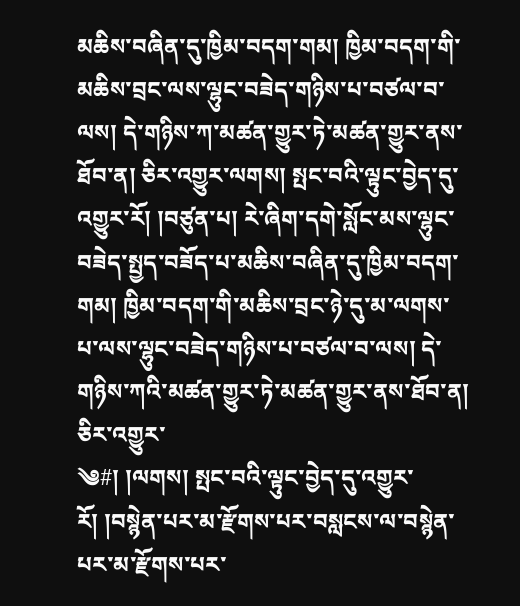མཆིས་བཞིན་དུ་ཁྱིམ་བདག་གམ། ཁྱིམ་བདག་གི་མཆིས་བྲང་ལས་ལྷུང་བཟེད་གཉིས་པ་བཙལ་བ་ལས། དེ་གཉིས་ཀ་མཚན་གྱུར་ཏེ་མཚན་གྱུར་ནས་ཐོབ་ན། ཅིར་འགྱུར་ལགས། སྤང་བའི་ལྟུང་བྱེད་དུ་འགྱུར་རོ། །བཙུན་པ། རེ་ཞིག་དགེ་སློང་མས་ལྷུང་བཟེད་སྤྱད་བཟོད་པ་མཆིས་བཞིན་དུ་ཁྱིམ་བདག་གམ། ཁྱིམ་བདག་གི་མཆིས་བྲང་ཉེ་དུ་མ་ལགས་པ་ལས་ལྷུང་བཟེད་གཉིས་པ་བཙལ་བ་ལས། དེ་གཉིས་ཀའི་མཚན་གྱུར་ཏེ་མཚན་གྱུར་ནས་ཐོབ་ན། ཅིར་འགྱུར་
༄#། །ལགས། སྤང་བའི་ལྟུང་བྱེད་དུ་འགྱུར་རོ། །བསྙེན་པར་མ་རྫོགས་པར་བསླངས་ལ་བསྙེན་པར་མ་རྫོགས་པར་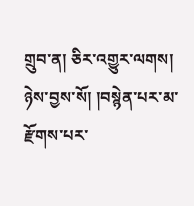གྲུབ་ན། ཅིར་འགྱུར་ལགས། ཉེས་བྱས་སོ། །བསྙེན་པར་མ་རྫོགས་པར་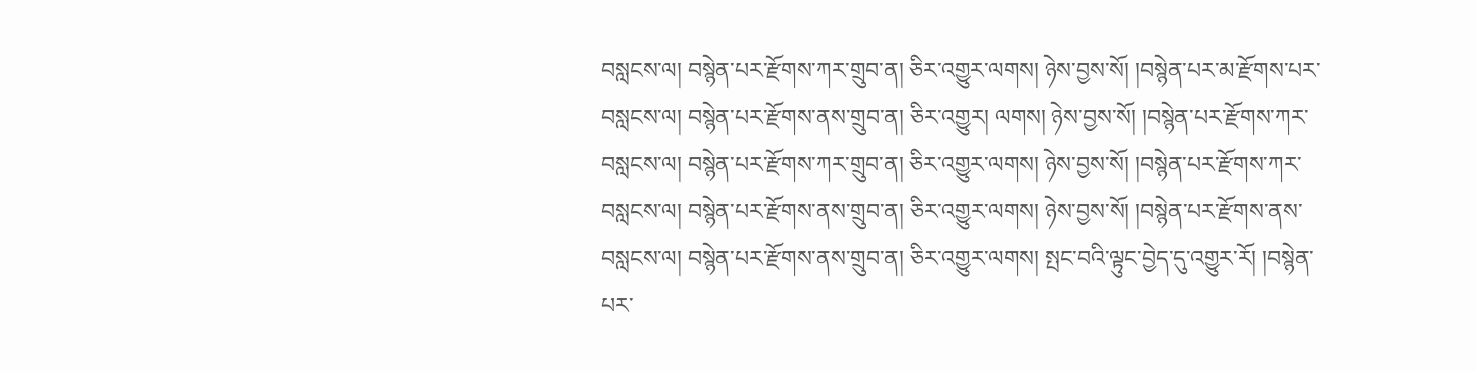བསླངས་ལ། བསྙེན་པར་རྫོགས་ཀར་གྲུབ་ན། ཅིར་འགྱུར་ལགས། ཉེས་བྱས་སོ། །བསྙེན་པར་མ་རྫོགས་པར་བསླངས་ལ། བསྙེན་པར་རྫོགས་ནས་གྲུབ་ན། ཅིར་འགྱུར། ལགས། ཉེས་བྱས་སོ། །བསྙེན་པར་རྫོགས་ཀར་བསླངས་ལ། བསྙེན་པར་རྫོགས་ཀར་གྲུབ་ན། ཅིར་འགྱུར་ལགས། ཉེས་བྱས་སོ། །བསྙེན་པར་རྫོགས་ཀར་བསླངས་ལ། བསྙེན་པར་རྫོགས་ནས་གྲུབ་ན། ཅིར་འགྱུར་ལགས། ཉེས་བྱས་སོ། །བསྙེན་པར་རྫོགས་ནས་བསླངས་ལ། བསྙེན་པར་རྫོགས་ནས་གྲུབ་ན། ཅིར་འགྱུར་ལགས། སྤང་བའི་ལྟུང་བྱེད་དུ་འགྱུར་རོ། །བསྙེན་པར་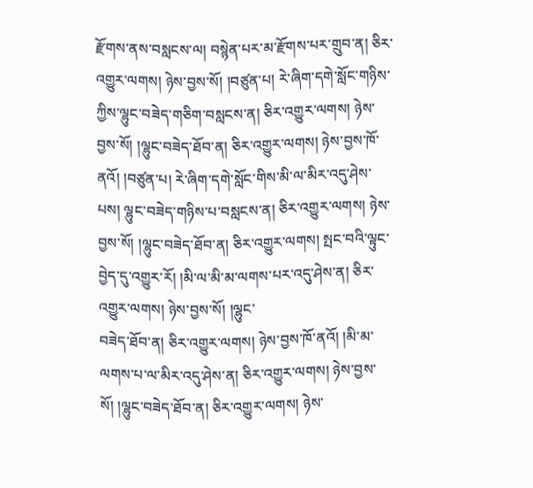རྫོགས་ནས་བསླངས་ལ། བསྙེན་པར་མ་རྫོགས་པར་གྲུབ་ན། ཅིར་འགྱུར་ལགས། ཉེས་བྱས་སོ། །བཙུན་པ། རེ་ཞིག་དགེ་སློང་གཉིས་ཀྱིས་ལྷུང་བཟེད་གཅིག་བསླངས་ན། ཅིར་འགྱུར་ལགས། ཉེས་བྱས་སོ། །ལྷུང་བཟེད་ཐོབ་ན། ཅིར་འགྱུར་ལགས། ཉེས་བྱས་ཁོ་ནའོ། །བཙུན་པ། རེ་ཞིག་དགེ་སློང་གིས་མི་ལ་མིར་འདུ་ཤེས་པས། ལྷུང་བཟེད་གཉིས་པ་བསླངས་ན། ཅིར་འགྱུར་ལགས། ཉེས་བྱས་སོ། །ལྷུང་བཟེད་ཐོབ་ན། ཅིར་འགྱུར་ལགས། སྤང་བའི་ལྟུང་བྱེད་དུ་འགྱུར་རོ། །མི་ལ་མི་མ་ལགས་པར་འདུ་ཤེས་ན། ཅིར་འགྱུར་ལགས། ཉེས་བྱས་སོ། །ལྷུང་
བཟེད་ཐོབ་ན། ཅིར་འགྱུར་ལགས། ཉེས་བྱས་ཁོ་ནའོ། །མི་མ་ལགས་པ་ལ་མིར་འདུ་ཤེས་ན། ཅིར་འགྱུར་ལགས། ཉེས་བྱས་སོ། །ལྷུང་བཟེད་ཐོབ་ན། ཅིར་འགྱུར་ལགས། ཉེས་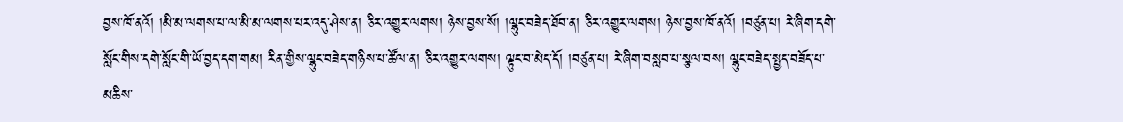བྱས་ཁོ་ནའོ། །མི་མ་ལགས་པ་ལ་མི་མ་ལགས་པར་འདུ་ཤེས་ན། ཅིར་འགྱུར་ལགས། ཉེས་བྱས་སོ། །ལྷུང་བཟེད་ཐོབ་ན། ཅིར་འགྱུར་ལགས། ཉེས་བྱས་ཁོ་ནའོ། །བཙུན་པ། རེ་ཞིག་དགེ་སློང་གིས་དགེ་སློང་གི་ཡོ་བྱད་དག་གམ། རིན་གྱིས་ལྷུང་བཟེད་གཉིས་པ་ཚོལ་ན། ཅིར་འགྱུར་ལགས། ལྟུང་བ་མེད་དོ། །བཙུན་པ། རེ་ཞིག་བསླབ་པ་སྩལ་བས། ལྷུང་བཟེད་སྤྱད་བཟོད་པ་མཆིས་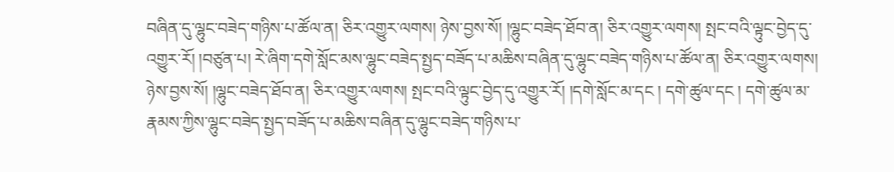བཞིན་དུ་ལྷུང་བཟེད་གཉིས་པ་ཚོལ་ན། ཅིར་འགྱུར་ལགས། ཉེས་བྱས་སོ། །ལྷུང་བཟེད་ཐོབ་ན། ཅིར་འགྱུར་ལགས། སྤང་བའི་ལྟུང་བྱེད་དུ་འགྱུར་རོ། །བཙུན་པ། རེ་ཞིག་དགེ་སློང་མས་ལྷུང་བཟེད་སྤྱད་བཟོད་པ་མཆིས་བཞིན་དུ་ལྷུང་བཟེད་གཉིས་པ་ཚོལ་ན། ཅིར་འགྱུར་ལགས། ཉེས་བྱས་སོ། །ལྷུང་བཟེད་ཐོབ་ན། ཅིར་འགྱུར་ལགས། སྤང་བའི་ལྟུང་བྱེད་དུ་འགྱུར་རོ། །དགེ་སློང་མ་དང ། དགེ་ཚུལ་དང ། དགེ་ཚུལ་མ་རྣམས་ཀྱིས་ལྷུང་བཟེད་སྤྱད་བཟོད་པ་མཆིས་བཞིན་དུ་ལྷུང་བཟེད་གཉིས་པ་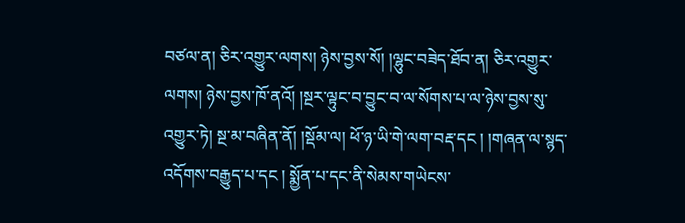བཙལ་ན། ཅིར་འགྱུར་ལགས། ཉེས་བྱས་སོ། །ལྷུང་བཟེད་ཐོབ་ན། ཅིར་འགྱུར་ལགས། ཉེས་བྱས་ཁོ་ནའོ། །སྔར་ལྟུང་བ་བྱུང་བ་ལ་སོགས་པ་ལ་ཉེས་བྱས་སུ་འགྱུར་ཏེ། སྔ་མ་བཞིན་ནོ། །སྡོམ་ལ། ཕོ་ཉ་ཡི་གེ་ལག་བརྡ་དང ། །གཞན་ལ་སྙད་འདོགས་བརྒྱུད་པ་དང ། སྨྱོན་པ་དང་ནི་སེམས་གཡེངས་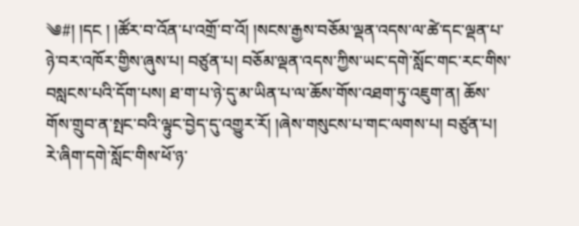༄#། །དང ། །ཚོར་བ་འོན་པ་འགྲོ་བ་འོ། །སངས་རྒྱས་བཅོམ་ལྡན་འདས་ལ་ཚེ་དང་ལྡན་པ་ཉེ་བར་འཁོར་གྱིས་ཞུས་པ། བཙུན་པ། བཅོམ་ལྡན་འདས་ཀྱིས་ཡང་དགེ་སློང་གང་རང་གིས་བསླངས་པའི་དོག་པས། ཐ་ག་པ་ཉེ་དུ་མ་ཡིན་པ་ལ་ཆོས་གོས་འཐག་ཏུ་འཇུག་ན། ཆོས་གོས་གྲུབ་ན་སྤང་བའི་ལྟུང་བྱེད་དུ་འགྱུར་རོ། །ཞེས་གསུངས་པ་གང་ལགས་པ། བཙུན་པ། རེ་ཞིག་དགེ་སློང་གིས་ཕོ་ཉ་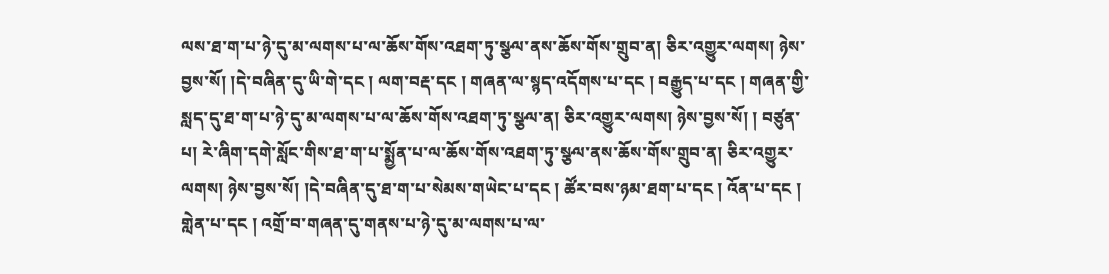ལས་ཐ་ག་པ་ཉེ་དུ་མ་ལགས་པ་ལ་ཆོས་གོས་འཐག་ཏུ་སྩལ་ནས་ཆོས་གོས་གྲུབ་ན། ཅིར་འགྱུར་ལགས། ཉེས་བྱས་སོ། །དེ་བཞིན་དུ་ཡི་གེ་དང ། ལག་བརྡ་དང ། གཞན་ལ་སྙད་འདོགས་པ་དང ། བརྒྱུད་པ་དང ། གཞན་གྱི་སླད་དུ་ཐ་ག་པ་ཉེ་དུ་མ་ལགས་པ་ལ་ཆོས་གོས་འཐག་ཏུ་སྩལ་ན། ཅིར་འགྱུར་ལགས། ཉེས་བྱས་སོ། ། བཙུན་པ། རེ་ཞིག་དགེ་སློང་གིས་ཐ་ག་པ་སྨྱོན་པ་ལ་ཆོས་གོས་འཐག་ཏུ་སྩལ་ནས་ཆོས་གོས་གྲུབ་ན། ཅིར་འགྱུར་ལགས། ཉེས་བྱས་སོ། །དེ་བཞིན་དུ་ཐ་ག་པ་སེམས་གཡེང་པ་དང ། ཚོར་བས་ཉམ་ཐག་པ་དང ། འོན་པ་དང ། གླེན་པ་དང ། འགྲོ་བ་གཞན་དུ་གནས་པ་ཉེ་དུ་མ་ལགས་པ་ལ་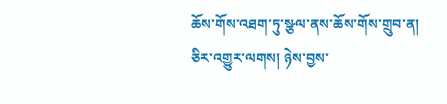ཆོས་གོས་འཐག་ཏུ་སྩལ་ནས་ཆོས་གོས་གྲུབ་ན། ཅིར་འགྱུར་ལགས། ཉེས་བྱས་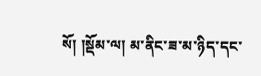སོ། །སྡོམ་ལ། མ་ནིང་ཟ་མ་ཉིད་དང་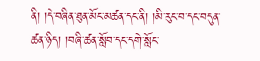ནི། །དེ་བཞིན་ཐུན་མོང་མཚན་དང་ནི། །མི་རུང་བ་དང་བདུན་ཚན་ཉིད། །བཞི་ཚན་སློབ་དང་དགེ་སློང་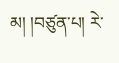མ། །བཙུན་པ། རེ་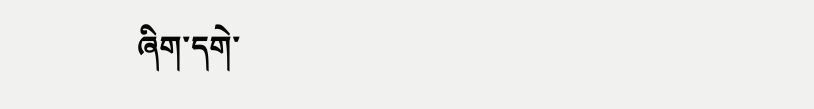ཞིག་དགེ་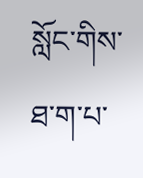སློང་གིས་ཐ་ག་པ་